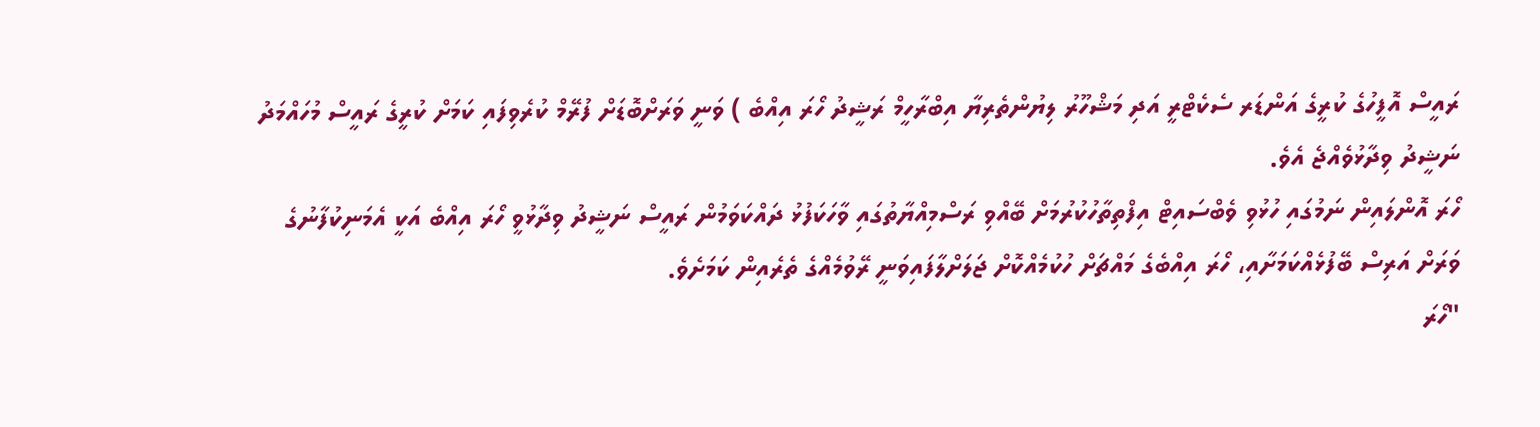ރައީސް އޮފީހުގެ ކުރީގެ އަންޑަރ ސެކެޓްރީ އަދި މަޝްހޫރު ލިޔުންތެރިޔާ އިބްރާހީމް ރަޝީދު ހޯރަ އިއްބެ ) ވަނީ ވަރަށްބޮޑަށް ފުރޭމް ކުރެވިފައި ކަމަށް ކުރީގެ ރައީސް މުހައްމަދު ނަޝީދު ވިދާޅުވެއްޖެ އެވެ.
ހޯރަ އޮންލައިން ނަމުގައި ހުޅުވި ވެބްސައިޓް އިފްތިތާހުކުރުމަށް ބޭއްވި ރަސްމިއްޔާތުގައި ވާހަކަފުޅު ދައްކަވަމުން ރައީސް ނަޝީދު ވިދާޅުވީ ހޯރަ އިއްބެ އަކީ އެމަނިކުފާނުގެ ވަރަށް އަރިސް ބޭފުޅެއްކަމަށާއި، ހޯރަ އިއްބެގެ މައްޗަށް ހުކުމެއްކޮށް ޖަލަށްލާފައިވަނީ ރޭވުމެއްގެ ތެރެއިން ކަމަށެވެ.
"ހޯރަ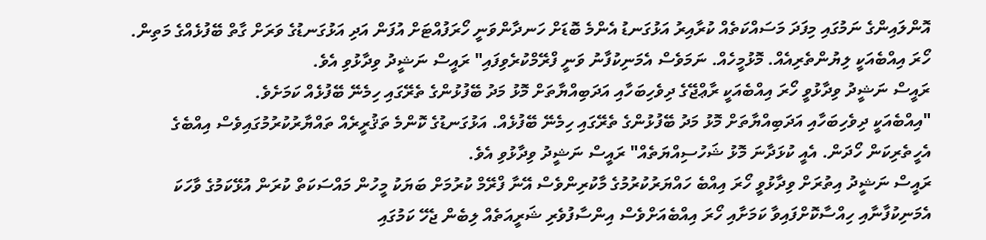އޮންލައިންގެ ނަމުގައި މިފަދަ މަސައްކަތެއް ކުރާއިރު އަޅުގަނޑު އެންމެ ބޮޑަށް ހަނދާންވަނީ ހޯރަފުއްޓަށް އުފަން އަދި އަޅުގަނޑުގެ ވަރަށް ގާތް ބޭފުޅެއްގެ މަތިން. ހޯރަ އިއްބެއަކީ ލިޔުންތެރިއެއް. މޮޅުމީހެއް. ނަމަވެސް އެމަނިކުފާނު ވަނީ ފްރޭމްކުރެވިފައި" ރައީސް ނަޝީދު ވިދާޅުވި އެވެ.
ރައީސް ނަޝީދު ވިދާޅުވީ ހޯރަ އިއްބެއަކީ ރާޢްޖޭގެ ދިވެހިބަހާއި އަދަބިއްޔާތަށް މޮޅު މަދު ބޭފުޅުންގެ ތެރޭގައި ހިމެނޭ ބޭފުޅެއް ކަމަށެވެ.
"އިއްބެއަކީ ދިވެހިބަހާއި އަދަބިއްޔާތަށް މޮޅު މަދު ބޭފުޅުންގެ ތެރޭގައި ހިމެނޭ ބޭފުޅެއް. އަޅުގަނޑުގެ ކޮންމެ ތަޤުރީރެއް ތައްޔާރުކުރުމުގައިވެސް އިއްބެގެ އެހީތެރިކަން ހޯދަން. އެއީ ކުޅަދާނަ މޮޅު ޝަހުސިއްޔަތެއް" ރައީސް ނަޝީދު ވިދާޅުވި އެވެ.
ރައީސް ނަޝީދު އިތުރަށް ވިދާޅުވީ ހޯރަ އިއްބެ ހައްޔަރުކުރުމުގެ މާކުރިންވެސް އޭނާ ފްރޭމް ކުރުމަށް ބަޔަކު މީހުން މައްސަކަތް ކުރަން އުޅޭކަމުގެ ވާހަކަ އެމަނިކުފާނާއި ހިއްސާކޮށްފައިވާ ކަމަށާއި ހޯރަ އިއްބެއަށްވެސް އިންސާފުވެރި ޝަރީއަތެއް ލިބެން ޖެހޭ ކަމުގައި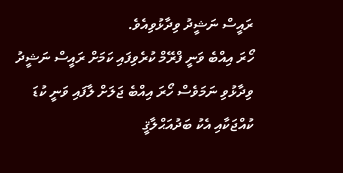ރައީސް ނަޝީދު ވިދާޅުވިއެވެ.
ހޯރަ އިއްބެ ވަނީ ފްރޭމް ކުރެވިފައި ކަމަށް ރައީސް ނަޝީދު ވިދާޅުވި ނަމަވެސް ހޯރަ އިއްބެ ޖަލަށް ލާފައި ވަނީ ކުޑަ ކުއްޖަކާއި އެކު ބަދުއަޙްލާޤީ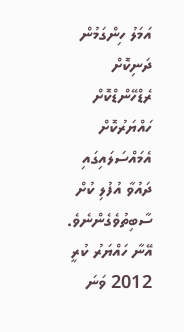އަމަލު ހިންގަމުން ދަނިކޮށް ރެޑްހޭންޑްކޮށް ހައްޔަރުކޮށް އެމައްސަލައިގައި ދައުވާ އުފުލި ކުށް ސާބިތުވެގެންނެވެ. އޭނާ ހައްޔަރު ކުރީ 2012 ވަނަ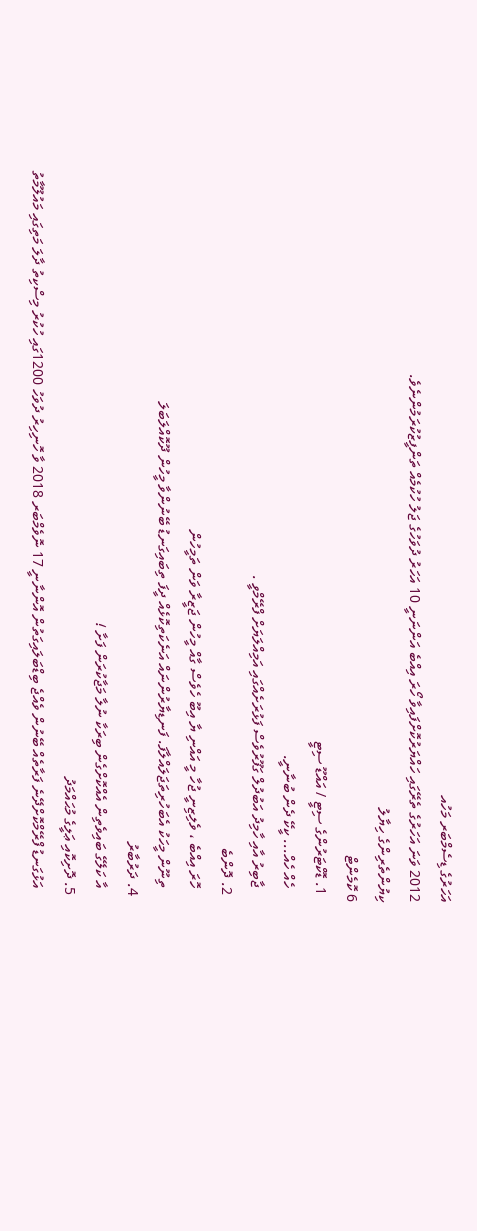އަހަރުގެ ޑިސެމްބަރ މަހުއ
2012 ވަނަ އަހަރުގެ ތެރޭގައި ހައްޔަރުކޮށްފައިވާ ހޯރަ އިއްބެ އަންނަނީ 10 އަހަރު ދުވަހުގެ ޖަލު ހުކުމެއް ތަންފީޒުކުރަމުންނެވެ.
ކިޔުންތެރިންގެ ހިޔާލު
6 ކޮމެންޓް
  1. ޑޮކްޓަރުންގެ ސިޓީ / އައްޑޫ ސިޓީ
    ހެއް ހެއް... ކީކޭ ދެން ބުނާނީ.
    ޖާބިރު އާއި ހާމިދު އަބުދުލް ގަފޫރުވެސް ފަޅުރަށެއްގައި އަމިއްލަޔަށް ފްރޭމްވީ .
  2. ދޮންބެ
    ހޮރަ އިއްބެ ، ވެލިޒިނީ ޖުހާ މީ އައްނި ޔާ އިބޫ ހެވެސް ގާއް މީހުން ޖަޒީރާ ވަން ތަމީހުން
    ތިނޫން މީހަކު އެބަހުރިތަޖަލައްލާފަ. ފަނޑިޔާރުންނައް އަނެކަތިކޮޅެއް ދީފަ ތިބައިގަނޑު ބޭނުންވާ މީހުން ދޫކޮއްލަބަލަ
  4. ދަރުބާރު
    އާ ކަލޭގެ ބައިވެތިން އެއްކޮށްގެން ބިރަކާ ނުލާ މަޖާކުރަން ފަށާ !
  5. ދޮށިކޮއި ޢަލީގެ މުޙައްމަދު
    އަޅުގަނޑު ފްރޭމްކޮށްދޭނެ ފަރާތެއް ބޭނުން ވެއްޖެ ބިޑްބަލައިގަތުން އޮންނާނީ 17 ނޮވެމްބަރ 2018 ވާ ހޮނިހިރު ދުވަހު 1200ގައި ހުކުރު މިސްކިތު ދާލަ މަތިގައި މައުލޫމާތު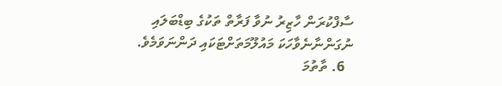ސާފްކުރަން ހާޒިރު ނުވާ ފަރާތް ތަކުގެ ބިޑްބަލައި ނުގަންނާނެވާހަކަ މައުލޫމަތަށްޓަކައި ދަންނަވަމެވެ.
  6. ތާތުމަ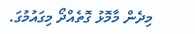މިދެން މާމޮޅު ގޮތެއްދޯ މިގައުމުގަ.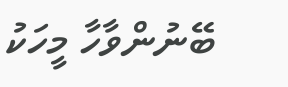ބޭނުންވާހާ މީހަކު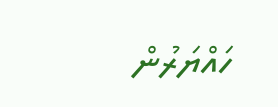ހައްޔަރުން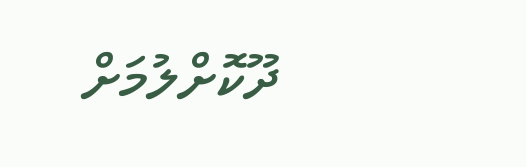ދޫކޮށްލުމަށް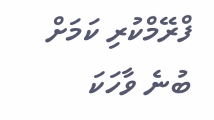ފްރޭމްކުރި ކަމަށް ބުނެ ވާހަކަ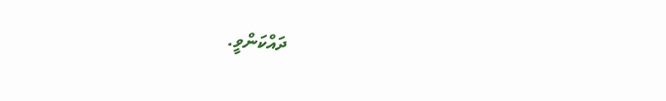ދައްކަންވީ.